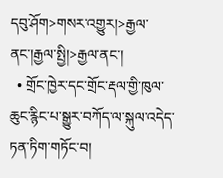དབུ་ཤོག>གསར་འགྱུར།>རྒྱལ་ནང་།རྒྱལ་སྤྱི།>རྒྱལ་ནང་།
  • གྲོང་ཁྱེར་དང་གྲོང་རྡལ་གྱི་ཁུལ་ཆུང་རྙིང་པ་སྒྱུར་བཀོད་ལ་སྐུལ་འདེད་ཏན་ཏིག་གཏོང་བ།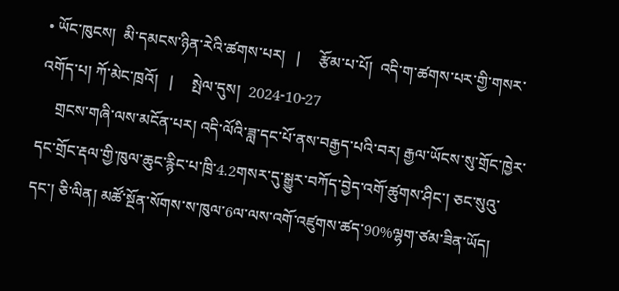• ཡོང་ཁུངས།  མི་དམངས་ཉིན་རེའི་ཚགས་པར།   |     རྩོམ་པ་པོ།  འདི་ག་ཚགས་པར་གྱི་གསར་འགོད་པ། ཀོ་མེང་ཁྲའོ།   |     སྤེལ་དུས།  2024-10-27
    གྲངས་གཞི་ལས་མངོན་པར། འདི་ལོའི་ཟླ་དང་པོ་ནས་བརྒྱད་པའི་བར། རྒྱལ་ཡོངས་སུ་གྲོང་ཁྱེར་དང་གྲོང་རྡལ་གྱི་ཁུལ་ཆུང་རྙིང་པ་ཁྲི་4.2གསར་དུ་སྒྱུར་བཀོད་བྱེད་འགོ་ཚུགས་ཤིང་། ཅང་སུའུ་དང་། ཅི་ལིན། མཚོ་སྔོན་སོགས་ས་ཁུལ་6ལ་ལས་འགོ་འཛུགས་ཚད་90%ལྷག་ཙམ་ཟིན་ཡོད།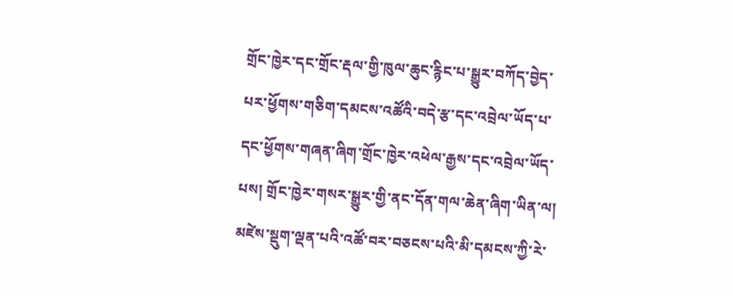གྲོང་ཁྱེར་དང་གྲོང་རྡལ་གྱི་ཁུལ་ཆུང་རྙིང་པ་སྒྱུར་བཀོད་བྱེད་པར་ཕྱོགས་གཅིག་དམངས་འཚོའི་བདེ་རྩ་དང་འབྲེལ་ཡོད་པ་དང་ཕྱོགས་གཞན་ཞིག་གྲོང་ཁྱེར་འཕེལ་རྒྱས་དང་འབྲེལ་ཡོད་པས། གྲོང་ཁྱེར་གསར་སྒྱུར་གྱི་ནང་དོན་གལ་ཆེན་ཞིག་ཡིན་ལ། མཛེས་སྡུག་ལྡན་པའི་འཚོ་བར་བཅངས་པའི་མི་དམངས་ཀྱི་རེ་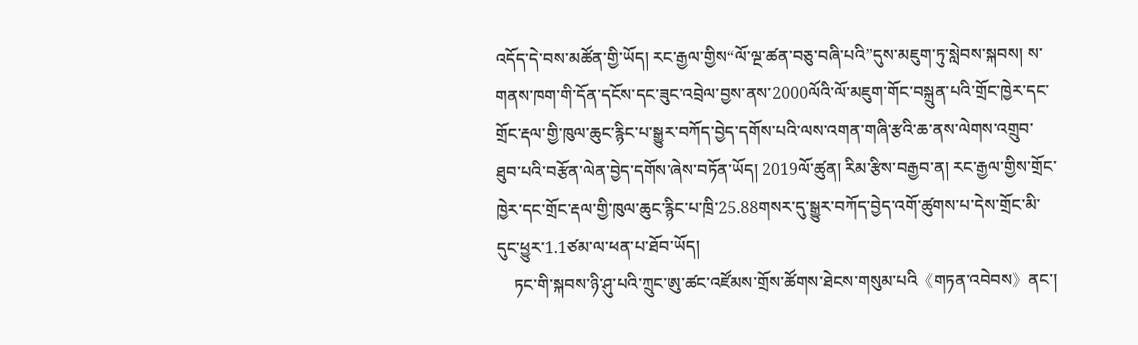འདོད་དེ་བས་མཚོན་གྱི་ཡོད། རང་རྒྱལ་གྱིས“ལོ་ལྔ་ཚན་བཅུ་བཞི་པའི”དུས་མཇུག་ཏུ་སླེབས་སྐབས། ས་གནས་ཁག་གི་དོན་དངོས་དང་ཟུང་འབྲེལ་བྱས་ནས་2000ལོའི་ལོ་མཇུག་གོང་བསྐྲུན་པའི་གྲོང་ཁྱེར་དང་གྲོང་རྡལ་གྱི་ཁུལ་ཆུང་རྙིང་པ་སྒྱུར་བཀོད་བྱེད་དགོས་པའི་ལས་འགན་གཞི་རྩའི་ཆ་ནས་ལེགས་འགྲུབ་ཐུབ་པའི་བརྩོན་ལེན་བྱེད་དགོས་ཞེས་བཏོན་ཡོད། 2019ལོ་ཚུན། རིམ་རྩིས་བརྒྱབ་ན། རང་རྒྱལ་གྱིས་གྲོང་ཁྱེར་དང་གྲོང་རྡལ་གྱི་ཁུལ་ཆུང་རྙིང་པ་ཁྲི་25.88གསར་དུ་སྒྱུར་བཀོད་བྱེད་འགོ་ཚུགས་པ་དེས་གྲོང་མི་དུང་ཕྱུར་1.1ཙམ་ལ་ཕན་པ་ཐོབ་ཡོད།
    ཏང་གི་སྐབས་ཉི་ཤུ་པའི་ཀྲུང་ཨུ་ཚང་འཛོམས་གྲོས་ཚོགས་ཐེངས་གསུམ་པའི《གཏན་འབེབས》ནང་།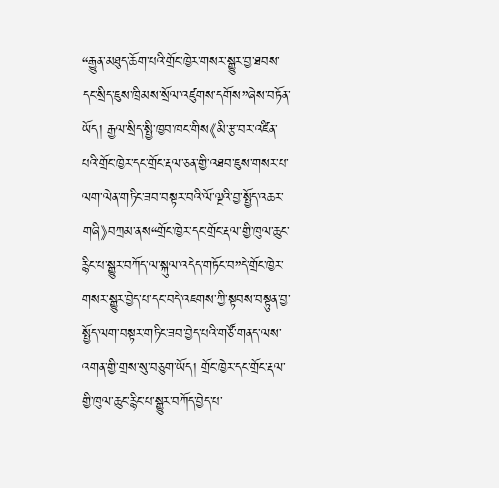“རྒྱུན་མཐུད་ཆོག་པའི་གྲོང་ཁྱེར་གསར་སྒྱུར་བྱ་ཐབས་དང་སྲིད་ཇུས་ཁྲིམས་སྲོལ་འཛུགས་དགོས”ཞེས་བཏོན་ཡོད། རྒྱལ་སྲིད་སྤྱི་ཁྱབ་ཁང་གིས《མི་རྩ་བར་འཛིན་པའི་གྲོང་ཁྱེར་དང་གྲོང་རྡལ་ཅན་གྱི་འཐབ་ཇུས་གསར་པ་ལག་ལེན་གཏིང་ཟབ་བསྟར་བའི་ལོ་ལྔའི་བྱ་སྤྱོད་འཆར་གཞི》བཀྲམ་ནས“གྲོང་ཁྱེར་དང་གྲོང་རྡལ་གྱི་ཁུལ་ཆུང་རྙིང་པ་སྒྱུར་བཀོད་ལ་སྐུལ་འདེད་གཏོང་བ”དེ་གྲོང་ཁྱེར་གསར་སྒྱུར་བྱེད་པ་དང་བདེ་འཇགས་ཀྱི་སྟབས་བསྟུན་བྱ་སྤྱོད་ལག་བསྟར་གཏིང་ཟབ་བྱེད་པའི་གཙོ་གནད་ལས་འགན་གྱི་གྲས་སུ་བཅུག་ཡོད། གྲོང་ཁྱེར་དང་གྲོང་རྡལ་གྱི་ཁུལ་ཆུང་རྙིང་པ་སྒྱུར་བཀོད་བྱེད་པ་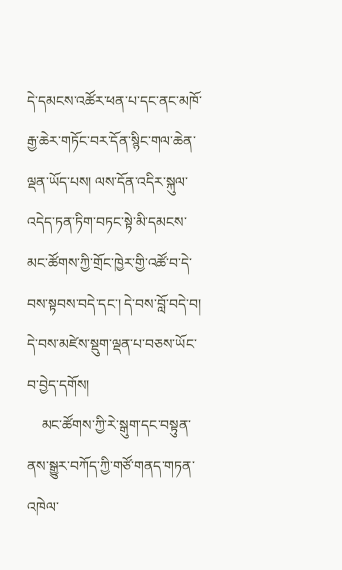དེ་དམངས་འཚོར་ཕན་པ་དང་ནང་མཁོ་རྒྱ་ཆེར་གཏོང་བར་དོན་སྙིང་གལ་ཆེན་ལྡན་ཡོད་པས། ལས་དོན་འདིར་སྐུལ་འདེད་ཏན་ཏིག་བཏང་སྟེ་མི་དམངས་མང་ཚོགས་ཀྱི་གྲོང་ཁྱེར་གྱི་འཚོ་བ་དེ་བས་སྟབས་བདེ་དང་། དེ་བས་བློ་བདེ་བ། དེ་བས་མཛེས་སྡུག་ལྡན་པ་བཅས་ཡོང་བ་བྱེད་དགོས།
    མང་ཚོགས་ཀྱི་རེ་སྒུག་དང་བསྟུན་ནས་སྒྱུར་བཀོད་ཀྱི་གཙོ་གནད་གཏན་འཁེལ་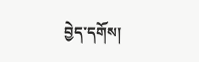བྱེད་དགོས།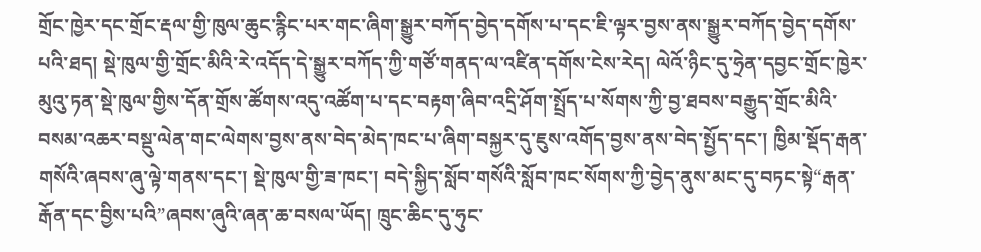གྲོང་ཁྱེར་དང་གྲོང་རྡལ་གྱི་ཁུལ་ཆུང་རྙིང་པར་གང་ཞིག་སྒྱུར་བཀོད་བྱེད་དགོས་པ་དང་ཇི་ལྟར་བྱས་ནས་སྒྱུར་བཀོད་བྱེད་དགོས་པའི་ཐད། སྡེ་ཁུལ་གྱི་གྲོང་མིའི་རེ་འདོད་དེ་སྒྱུར་བཀོད་ཀྱི་གཙོ་གནད་ལ་འཛིན་དགོས་ངེས་རེད། ལེའོ་ཉིང་དུ་ཧྲེན་དབྱང་གྲོང་ཁྱེར་མུའུ་ཏན་སྡེ་ཁུལ་གྱིས་དོན་གྲོས་ཚོགས་འདུ་འཚོག་པ་དང་བརྟག་ཞིབ་འདྲི་ཤོག་སྤྲོད་པ་སོགས་ཀྱི་བྱ་ཐབས་བརྒྱུད་གྲོང་མིའི་བསམ་འཆར་བསྡུ་ལེན་གང་ལེགས་བྱས་ནས་བེད་མེད་ཁང་པ་ཞིག་བསྐྱར་དུ་ཇུས་འགོད་བྱས་ནས་བེད་སྤྱོད་དང་། ཁྱིམ་སྡོད་རྒན་གསོའི་ཞབས་ཞུ་ལྟེ་གནས་དང་། སྡེ་ཁུལ་གྱི་ཟ་ཁང་། བདེ་སྐྱིད་སློབ་གསོའི་སློབ་ཁང་སོགས་ཀྱི་བྱེད་ནུས་མང་དུ་བཏང་སྟེ“རྒན་རྒོན་དང་བྱིས་པའི”ཞབས་ཞུའི་ཞན་ཆ་བསལ་ཡོད། ཁྲུང་ཆིང་དུ་ཧུང་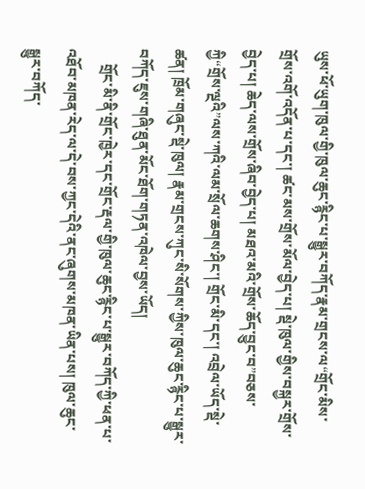ཡུས་ཕོ་ཡུག་ཁུལ་གྱི་ཁུལ་ཆུང་རྙིང་པ་སྒྱུར་བཀོད་རྣམ་གྲངས་ལ“གྲོང་མིས་གྲོས་འགོ་འདོན་པ་དང་། ཚང་མས་གྲོས་མོལ་བྱེད་པ། སྡེ་ཁུལ་གྱིས་བསྐྱར་གྲོས་བྱེད་པ། ཆེད་ལས་གྲོས་ཞིབ་བྱེད་པ། མཐའ་མའི་གྲོས་ཆོད་བྱུང་བ”བཅས་ཀྱི“གྲོས་ལྔའི”ལས་ཀའི་ལམ་སྲོལ་ཆགས་ཤིང་། གྲོང་མི་དང་། འབྲེལ་ཡོད་སྡེ་ཚན། ཁྲོམ་གཞུང་སྡེ་ཁུལ། རྣམ་གྲངས་ཀུང་སི་སོགས་ཀྱིས་ཁུལ་ཆུང་རྙིང་པ་སྒྱུར་བཀོད་ཇུས་གཞི་ཐུན་མོང་ཐོག་གཏན་འཁེལ་བྱས་ཡོད།
    གྲོང་མི་ནི་གྲོང་ཁྱེར་དང་གྲོང་རྡལ་གྱི་ཁུལ་ཆུང་རྙིང་པ་སྒྱུར་བཀོད་ཀྱི་ཕན་པ་འཐོབ་མཁན་རེད་ལ་དེ་བས་ཀྱང་དེའི་ནང་ཞུགས་མཁན་ཡིན་པས། ཁུལ་ཆུང་སྒྱུར་བཀོད་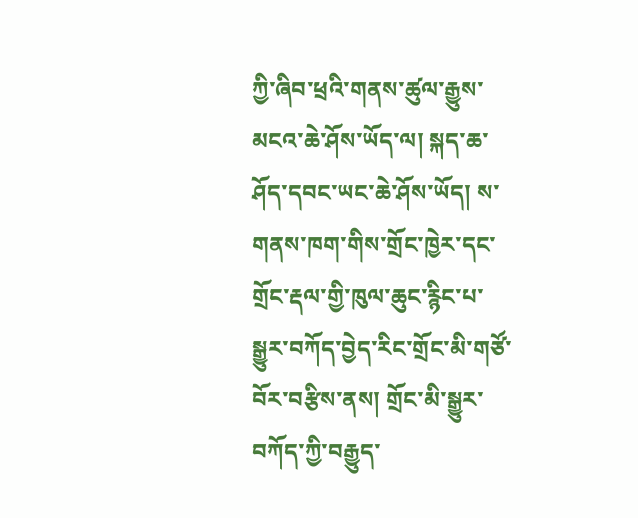ཀྱི་ཞིབ་ཕྲའི་གནས་ཚུལ་རྒྱུས་མངའ་ཆེ་ཤོས་ཡོད་ལ། སྐད་ཆ་ཤོད་དབང་ཡང་ཆེ་ཤོས་ཡོད། ས་གནས་ཁག་གིས་གྲོང་ཁྱེར་དང་གྲོང་རྡལ་གྱི་ཁུལ་ཆུང་རྙིང་པ་སྒྱུར་བཀོད་བྱེད་རིང་གྲོང་མི་གཙོ་བོར་བརྩིས་ནས། གྲོང་མི་སྒྱུར་བཀོད་ཀྱི་བརྒྱུད་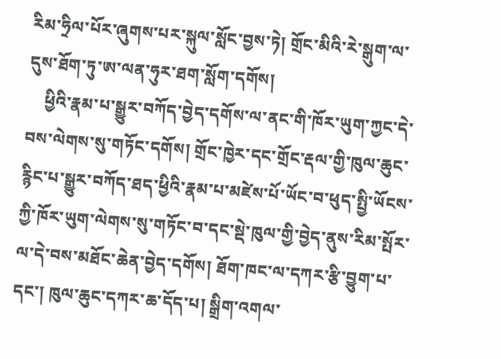རིམ་ཧྲིལ་པོར་ཞུགས་པར་སྐུལ་སློང་བྱས་ཏེ། གྲོང་མིའི་རེ་སྒུག་ལ་དུས་ཐོག་ཏུ་ཨ་ལན་ཧུར་ཐག་སློག་དགོས།
    ཕྱིའི་རྣམ་པ་སྒྱུར་བཀོད་བྱེད་དགོས་ལ་ནང་གི་ཁོར་ཡུག་ཀྱང་དེ་བས་ལེགས་སུ་གཏོང་དགོས། གྲོང་ཁྱེར་དང་གྲོང་རྡལ་གྱི་ཁུལ་ཆུང་རྙིང་པ་སྒྱུར་བཀོད་ཐད་ཕྱིའི་རྣམ་པ་མཛེས་པོ་ཡོང་བ་ཕུད་སྤྱི་ཡོངས་ཀྱི་ཁོར་ཡུག་ལེགས་སུ་གཏོང་བ་དང་སྡེ་ཁུལ་གྱི་བྱེད་ནུས་རིམ་སྤོར་ལ་དེ་བས་མཐོང་ཆེན་བྱེད་དགོས། ཐོག་ཁང་ལ་དཀར་རྩི་བྱུག་པ་དང་། ཁུལ་ཆུང་དཀར་ཆ་དོད་པ། སྒྲིག་འགལ་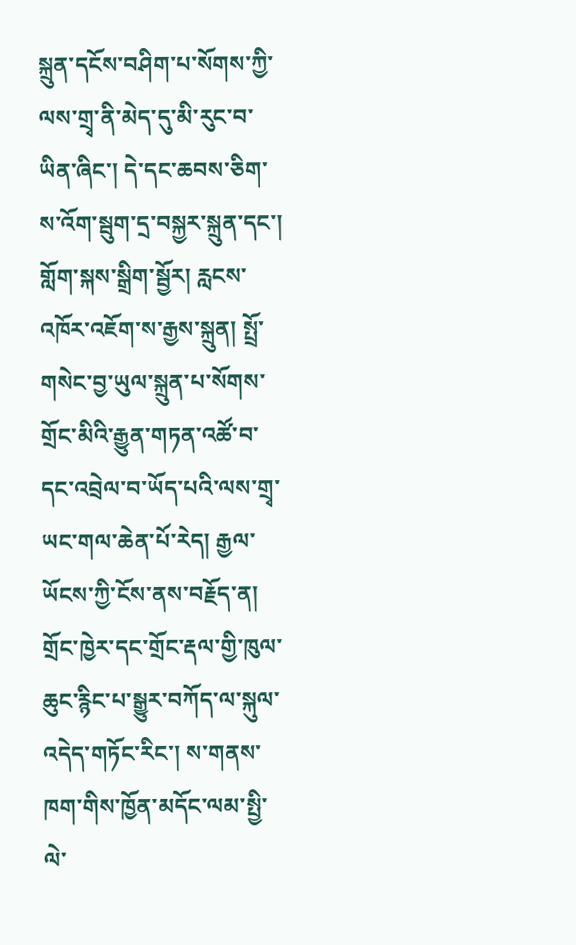སྐྲུན་དངོས་བཤིག་པ་སོགས་ཀྱི་ལས་གྲྭ་ནི་མེད་དུ་མི་རུང་བ་ཡིན་ཞིང་། དེ་དང་ཆབས་ཅིག་ས་འོག་སྦུག་དྲ་བསྐྱར་སྐྲུན་དང་། གློག་སྐས་སྒྲིག་སྦྱོར། རླངས་འཁོར་འཇོག་ས་རྒྱས་སྐྲུན། སྤྲོ་གསེང་བྱ་ཡུལ་སྐྲུན་པ་སོགས་གྲོང་མིའི་རྒྱུན་གཏན་འཚོ་བ་དང་འབྲེལ་བ་ཡོད་པའི་ལས་གྲྭ་ཡང་གལ་ཆེན་པོ་རེད། རྒྱལ་ཡོངས་ཀྱི་ངོས་ནས་བརྗོད་ན། གྲོང་ཁྱེར་དང་གྲོང་རྡལ་གྱི་ཁུལ་ཆུང་རྙིང་པ་སྒྱུར་བཀོད་ལ་སྐུལ་འདེད་གཏོང་རིང་། ས་གནས་ཁག་གིས་ཁྱོན་མདོང་ལམ་སྤྱི་ལེ་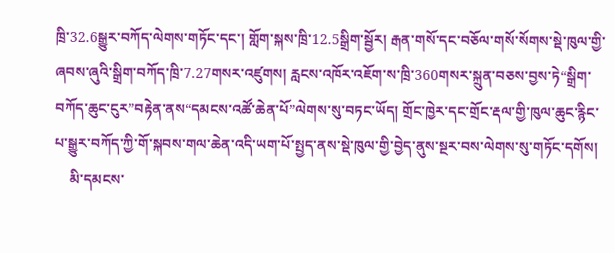ཁྲི་32.6སྒྱུར་བཀོད་ལེགས་གཏོང་དང་། གློག་སྐས་ཁྲི་12.5སྒྲིག་སྦྱོར། རྒན་གསོ་དང་བཅོལ་གསོ་སོགས་སྡེ་ཁུལ་གྱི་ཞབས་ཞུའི་སྒྲིག་བཀོད་ཁྲི་7.27གསར་འཛུགས། རླངས་འཁོར་འཇོག་ས་ཁྲི་360གསར་སྐྲུན་བཅས་བྱས་ཏེ“སྒྲིག་བཀོད་ཆུང་ངུར”བརྟེན་ནས“དམངས་འཚོ་ཆེན་པོ”ལེགས་སུ་བཏང་ཡོད། གྲོང་ཁྱེར་དང་གྲོང་རྡལ་གྱི་ཁུལ་ཆུང་རྙིང་པ་སྒྱུར་བཀོད་ཀྱི་གོ་སྐབས་གལ་ཆེན་འདི་ཡག་པོ་སྤྱད་ནས་སྡེ་ཁུལ་གྱི་བྱེད་ནུས་སྔར་བས་ལེགས་སུ་གཏོང་དགོས།
    མི་དམངས་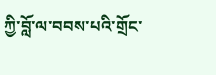ཀྱི་བློ་ལ་བབས་པའི་གྲོང་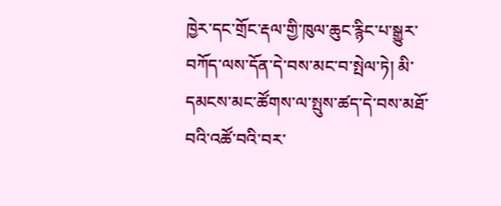ཁྱེར་དང་གྲོང་རྡལ་གྱི་ཁུལ་ཆུང་རྙིང་པ་སྒྱུར་བཀོད་ལས་དོན་དེ་བས་མང་བ་སྤེལ་ཏེ། མི་དམངས་མང་ཚོགས་ལ་སྤུས་ཚད་དེ་བས་མཐོ་བའི་འཚོ་བའི་བར་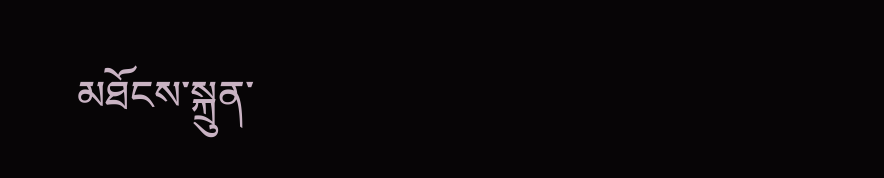མཐོངས་སྐྲུན་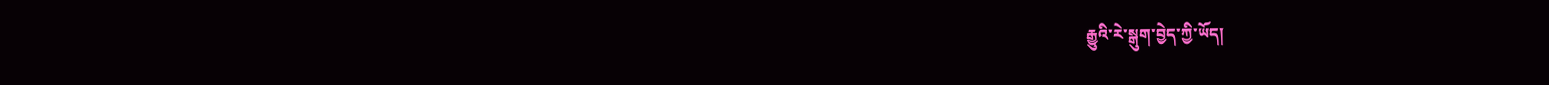རྒྱུའི་རེ་སྒུག་བྱེད་ཀྱི་ཡོད།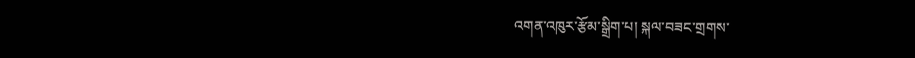འགན་འཁུར་རྩོམ་སྒྲིག་པ། སྐལ་བཟང་གྲགས་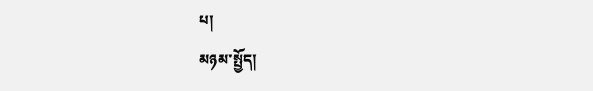པ།
མཉམ་སྤྱོད།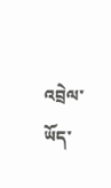འབྲེལ་ཡོད་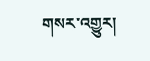གསར་འགྱུར།